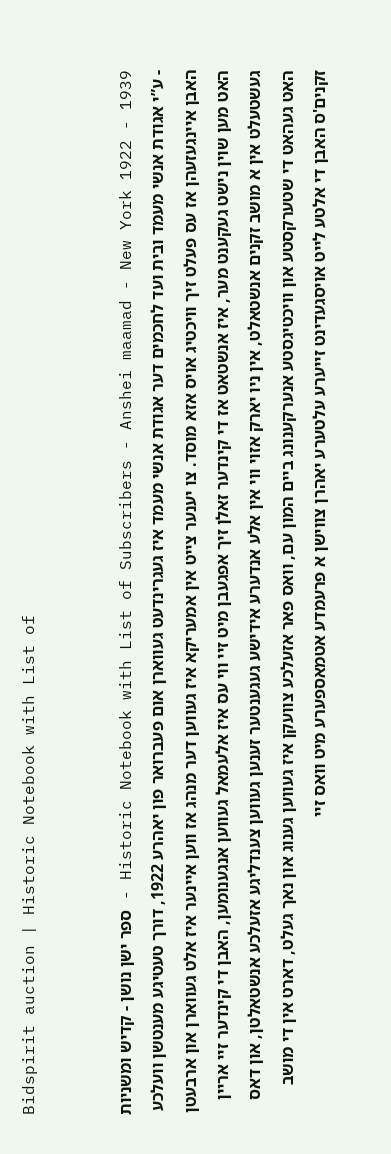Bidspirit auction | Historic Notebook with List of


Historic Notebook with List of Subscribers - Anshei maamad - New York 1922 - 1939 - ספר ישן נושן - קדיש ומשניות - ע”י אגודת אנשי מעמד ובית ועד לחכמים דער אגודת אנשי מעמד איז געגרינדעט געווארן אום פעברואר פון יאהרע 1922, דורך טעטיגע מענטשן וועלכע האבן איינגעזעהן אז עס פעלט זיך וויכטיג אויס אזא מוסד. צו יענער צייט אין אמעריקא איז געווען דער מנהג אז ווען איינער איז אלט געווארן און ארבעטן האט מען שוין נישט געקענט מער, איז אנשטאט אז די קינדער זאלן זיך אפגעבן מיט זיי ווי עס איז אלעמאל געווען אנגענומען, האבן די קינדער זיי אריין געשטעלט אין א מושב זקנים אנשטאלט, אין ניו יארק אזוי ווי אין אלע אנדערע אידישע געגענטער זענען געווען צענדליגע אזעלכע אנשטאלטן, און דאס האט געהאט די שטערקסטע און וויכטיגסטע אנערקענונג ביים המון עם, וואס פאר אזעלכע צוועקן איז געווען גענוג און נאך געלט, דארט אין די מושב זקנים'ס האבן די אלטע לייט אויסגעדינט זייערע עלטערע יאהרן צווישן א פרעמדע אטמאספערע מיט וואס זיי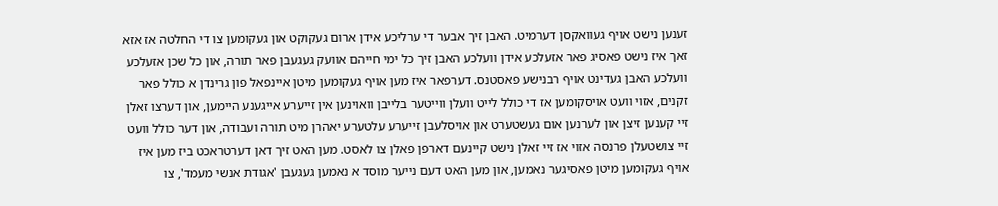זענען נישט אויף געוואקסן דערמיט. האבן זיך אבער די ערליכע אידן ארום געקוקט און געקומען צו די החלטה אז אזא זאך איז נישט פאסיג פאר אזעלכע אידן וועלכע האבן זיך כל ימי חייהם אוועק געגעבן פאר תורה, און כל שכן אזעלכע וועלכע האבן געדינט אויף רבנישע פאסטנס. דערפאר איז מען אויף געקומען מיטן איינפאל פון גרינדן א כולל פאר זקנים, אזוי וועט אויסקומען אז די כולל לייט וועלן ווייטער בלייבן וואוינען אין זייערע אייגענע היימען, און דערצו זאלן זיי קענען זיצן און לערנען אום געשטערט און אויסלעבן זייערע עלטערע יאהרן מיט תורה ועבודה, און דער כולל וועט זיי צושטעלן פרנסה אזוי אז זיי זאלן נישט קיינעם דארפן פאלן צו לאסט. מען האט זיך דאן דערטראכט ביז מען איז אויף געקומען מיטן פאסיגער נאמען, און מען האט דעם נייער מוסד א נאמען געגעבן 'אגודת אנשי מעמד', צו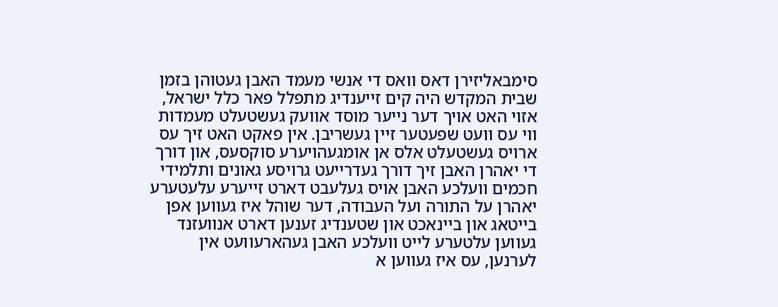סימבאליזירן דאס וואס די אנשי מעמד האבן געטוהן בזמן שבית המקדש היה קים זייענדיג מתפלל פאר כלל ישראל, אזוי האט אויך דער נייער מוסד אוועק געשטעלט מעמדות ווי עס וועט שפעטער זיין געשריבן. אין פאקט האט זיך עס ארויס געשטעלט אלס אן אומגעהויערע סוקסעס, און דורך די יאהרן האבן זיך דורך געדרייעט גרויסע גאונים ותלמידי חכמים וועלכע האבן אויס געלעבט דארט זייערע עלעטערע יאהרן על התורה ועל העבודה, דער שוהל איז געווען אפן בייטאג און ביינאכט און שטענדיג זענען דארט אנוועזנד געווען עלטערע לייט וועלכע האבן געהארעוועט אין לערנען, עס איז געווען א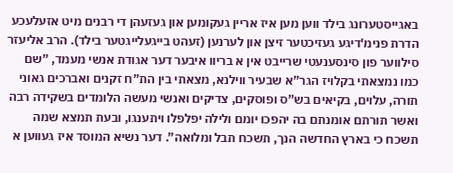באגייסטערונג בילד ווען מען איז אריין געקומען און געזעהן די רבנים מיט אזעלעכע הדרת פנימ'דיגע געזיכטער זיצן און לערנען (זעהט בייגעלייגטער בילד). הרב אליעזר סילווער פון סינסענעטי שרייבט אין א בריוו איבער דער אגודת אנשי מעמד, ”שם כמו נמצאתי בקלויז הגר”א שבעיר ווילנא, מצאתי בין הת”ח זקנים ואברכים גאוני תורה, עלוים, בקיאים בש”ס ופוסקים, צדיקים ואנשי מעשה הלומדים בשקידה רבה ואשר תורתם אומנתם בה יהפכו יומם ולילה יפלפלו ויתענגו, ובעת תמצא שמה תשכח כי בארץ החדשה הנך, תשכח תבל ומלואה”. דער נשיא המוסד איז געווען א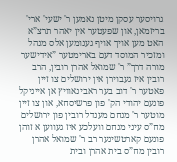גרויסער עסקן מיטן נאמען ר' ישעי' ארי' בריזמאן, און שפעטער אין יאהר תרצ”א האט מען אויך אויף גענומען אלס מנהל ומזכיר המוסד דעם בארימטער ”אידישער מורה דרך” ר' שמואל אהרן רובין, הרב רובין איז געבוירן אין ירושלים צו זיין פאטער ר' דוב בער ראבינאוויץ אן אייניקל פונעם יהודי הק' פון פרשיסחא, און צו זיין מוטער ר' מנחם מענדל רובין פון ירושלים מח”ס עיני מנחם וועלכע איז געווען א זוהן פונעם קארטשינער רב ר' שמואל אהרן רובין מח”ס בית אהרן ובית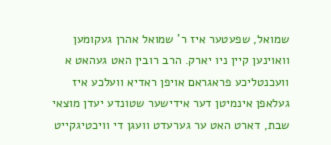שמואל, שפעטער איז ר' שמואל אהרן געקומען וואוינען קיין ניו יארק. הרב רובין האט געהאט א וועכנטליכע פראגראם אויפן ראדיא וועלכע איז געלאפן אינמיטן דער אידישער שטונדע יעדן מוצאי שבת, דארט האט ער גערעדט וועגן די וויכטיגקייט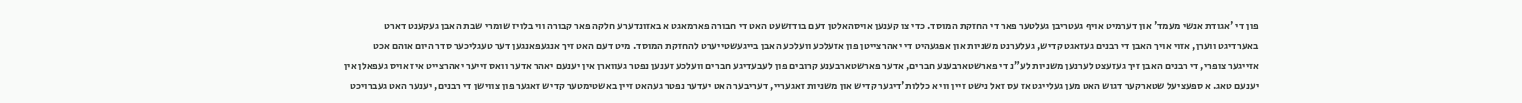פון די 'אגודת אנשי מעמד' און דערמיט אויף געטריבן געלטער פאר די החזקת המוסד. כדי צו קענען אויסהאלטן דעם בודזשעט האט די חבורה פארמאגט א באזונדערע חלקה פאר קבורה ווי בלויז שומרי שבת האבן געקענט דארט באערדיגט ווערן, אזוי אויך האבן די רבנים געזאגט קדיש, געלערנט משניות און אפגעהיט די יאהרצייטן פון אזעלכע וועלכע האבן בייגעשטייערט להחזקת המוסד. מיט דעם האט זיך אנגעפאנגען דער טעגליכער סדר היום אוהם אכט אזייגער צופרי, די רבנים האבן זיך געזעצט לערנען משניות לע”נ די פארשטארבענע חברים, אדער פארשטארבענע קרובים פון לעבעדיגע חברים וועלכע זענען נפטר געווארן אין יענעם יאהר אדער וואס זייער יאהרצייט איז אויס געפאלן אין יענעם טאג. א ספעציעל שטארקער דגוש האט מען געלייגט אז עס זאל נישט זיין ווי א כללות'דיגער קדיש און משניות זאגעריי, דעריבער האט יעדער נפטר געהאט זיין באשטימטער קדיש זאגער פון צווישן די רבנים, יענער האט געברויכט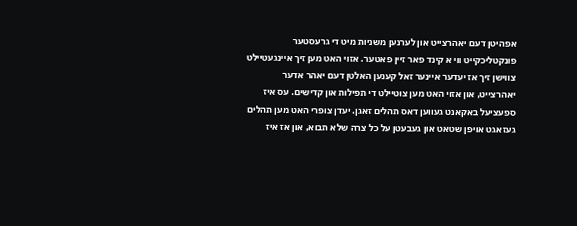אפהיטן דעם יאהרצייט און לערנען משניות מיט די גרעסטער פונקטליכקייט ווי א קינד פאר זיין פאטער. אזוי האט מען זיך איינגעטיילט צווישן זיך אז יעדער איינער זאל קענען האלטן דעם יאהר אדער יאהרצייט, און אזוי האט מען צוטיילט די תפילות און קדישים. עס איז ספעציעל באקאנט געווען דאס תהלים זאגן. יעדן צופרי האט מען תהלים געזאגט אויפן שטאט און געבעטן על כל צרה שלא תבוא, און אז איז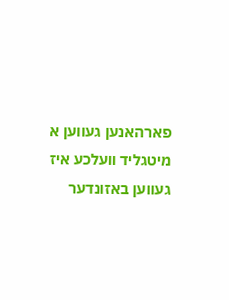פארהאנען געווען א מיטגליד וועלכע איז געווען באזונדער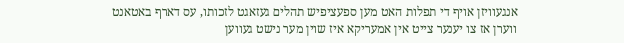אנגעוויזן אויף די תפלות האט מען ספעציפיש תהלים געזאגט לזכותו, עס דארף באטאנט ווערן אז צו יענער צייט אין אמעריקא איז שוין מער נישט געווען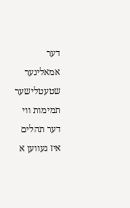דער אמאליגער שטעטלישער תמימות ווי דער תהלים איז געווען א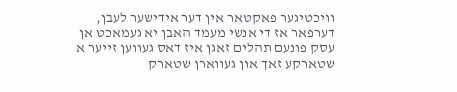וויכטיגער פאקטאר אין דער אידישער לעבן, דערפאר אז די אנשי מעמד האבן יא געמאכט אן עסק פונעם תהלים זאגן איז דאס געווען זייער א שטארקע זאך און געווארן שטארק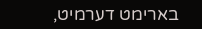בארימט דערמיט,